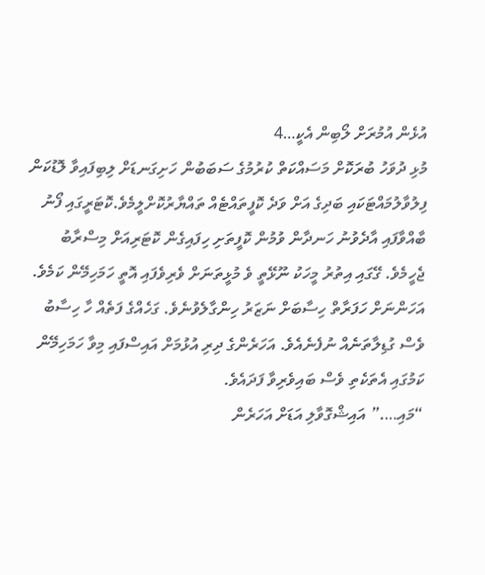އުޅެން އުމުރަށް ލޯބިން އެކީ…4
މުޅި ދުވަހު ބުރަކޮށް މަސައްކަތް ކުރުމުގެ ސަބަބުން ހަށިގަނޑަށް ލިބިފައިވާ ލޮޑުކަން ފިލުވާލުމައްޓަކައި ބަދިގެ އަށް ވަދެ ކޮފީތައްޓެއް ތައްޔާރުކޮށްލީމެވެ.ކޮޓަރީގައި ފޯނު ބާއްވާފައި އާދެވުނު ހަނދާން ވުމުން ކޮފީތަށި ހިފައިގެން ކޮޓަރިއަށް މިސްރާބު ޖެހީމެވެ. ގޭގައި އިތުރު މީހަކު ނޫޅޭތީ ވެ މުޅީތަނަށް ވެރިވެފައި އޮތީ ހަމަހިމޭން ކަމެވެ. އަހަންނަށް ހަފަރާތް ހިސާބަށް ނަޒަރު ހިންގާލެވުނެވެ. ގަހެއްގެ ފަތެއް ހާ ހިސާބު ވެސް ގުޑިލާތަނެއް ނުފެނެއެވެ. އަހަރެންގެ ދިރި އުޅުމަށް އައިސްފައި މިވާ ހަމަހިމޭން ކަމުގައި އެތަކެތި ވެސް ބައިވެރިވާ ފަދައެވެ.
“މައި….” އައިޝްގޮވާލި އަޑަށް އަހަރެން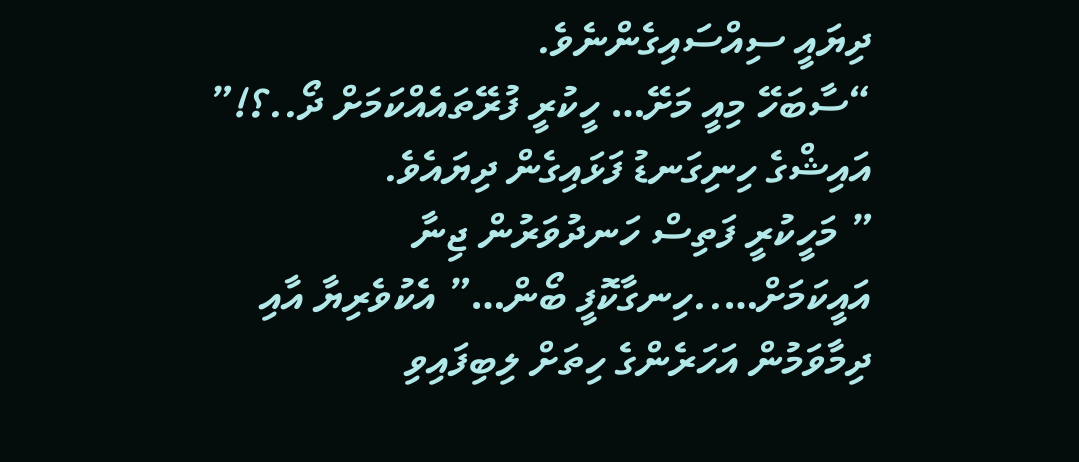ދިޔައީ ސިއްސައިގެންނެވެ.
“ސާބަހޭ މިއީ މަށޭ… ހީކުރީ ފުރޭތައެއްކަމަށް ދޯ..؟!” އައިޝްގެ ހިނިގަނޑު ފަޅައިގެން ދިޔައެވެ.
” މަހީކުރީ ފަތިސް ހަނދުވަރުން ޖިނާ އައީކަމަށް…..ހިނގާކޮފީ ބޯން…” އެކުވެރިޔާ އާއި ދިމާވަމުން އަހަރެންގެ ހިތަށް ލިބިފައިވި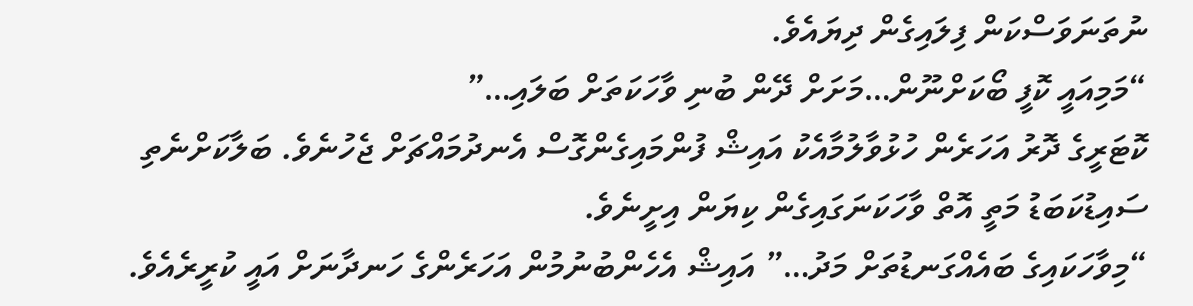ނުތަނަވަސްކަން ފިލައިގެން ދިޔައެވެ.
“މަމިއައީ ކޮފީ ބޯކަށްނޫން…މަށަށް ދޭން ބުނި ވާހަކަތަށް ބަލައި…”
ކޮޓަރީގެ ދޮރު އަހަރެން ހުޅުވާލުމާއެކު އައިޝް ފުންމައިގެންގޮސް އެނދުމައްޗަށް ޖެހުނެވެ. ބަލާކަށްނެތި ސައިޑުކަބަޑު މަތީ އޮތް ވާހަކަނަގައިގެން ކިޔަން އިށީނެވެ.
“މިވާހަކައިގެ ބައެއްގަނޑުތަށް މަދު…” އައިޝް އެހެންބުނުމުން އަހަރެންގެ ހަނދާނަށް އައީ ކުރީރެއެވެ.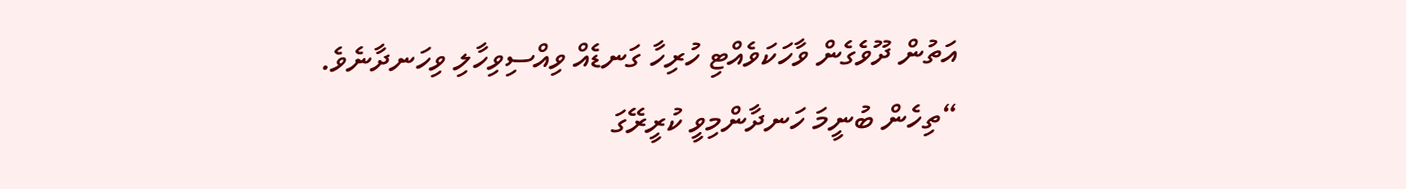އަތުން ދޫވެގެން ވާހަކަވެއްޓި ހުރިހާ ގަނޑެއް ވިއްސިވިހާލި ވިހަނދާނެވެ.
“ތިހެން ބުނީމަ ހަނދާންމިވީ ކުރީރޭގަ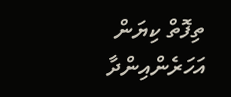ތިފޮތް ކިޔަން އަހަރެންއިންދާ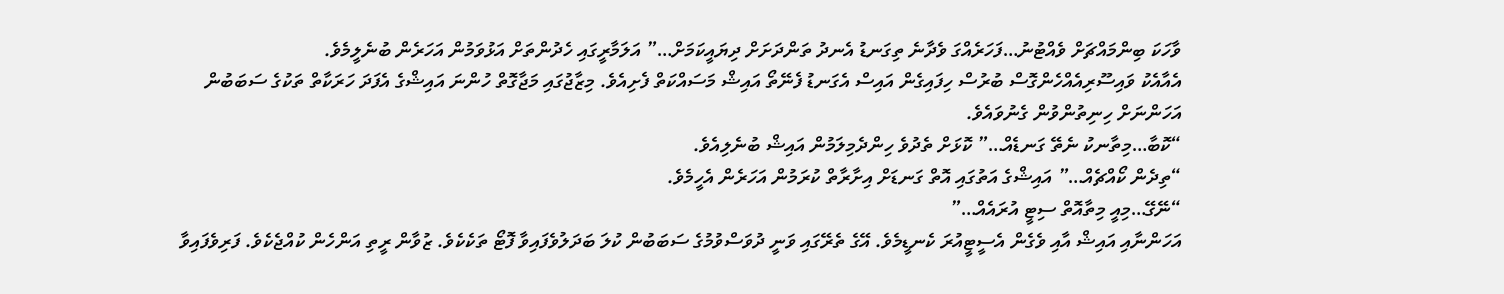ވާހަކަ ބިންމައްޗަށް ވެއްޓުނު…ފަހަރެއްގަ ވެދާނެ ތިގަނޑު އެނދު ތަންދަށަށް ދިޔައީކަމަށް…” އަލަމާރީގައި ހެދުންތަށް އަޅުވަމުން އަހަރެން ބުނެލީމެވެ.
އެއާއެކު ވައިސޫރިއެއްހެންގޮސް ބުރުސް ހިފައިގެން އައިސް އެގަނޑު ފެނޭތޯ އައިޝް މަސައްކަތް ފެށިއެވެ. މިޒާޖުގައި މަޖާގޮތް ހުންނަ އައިޝްގެ އެފަދަ ހަރަކާތް ތަކުގެ ސަބަބުން އަހަންނަށް ހިނިތުންވުން ގެނުވައެވެ.
“ކޮބާ…މިތާނކު ނެތޭ ގަނޑެއް…” ކޮޅަށް ތެދުވެ ހިންދެމިލަމުން އައިޝް ބުނެލިއެވެ.
“ތިދެން ކޯއްޗެއް…” އައިޝްގެ އަތުގައި އޮތް ގަނޑަށް އިށާރާތް ކުރަމުން އަހަރެން އެހީމެވެ.
“ނޭގޭ…މިއީ މިތާއޮތް ސިޓީ އުރައެއް…”
އަހަންނާއި އައިޝް އާއި ވެގެން އެސީޓީއުރަ ކެނޑީމެވެ. އޭގެ ތެރޭގައި ވަނީ ދުވަސްވުމުގެ ސަބަބުން ކުލަ ބަދަލުވެފައިވާ ފޮޓޯ ތަކެކެވެ. ޒުވާން ރީތި އަންހެން ކުއްޖެކެވެ. ފަރިވެފައިވާ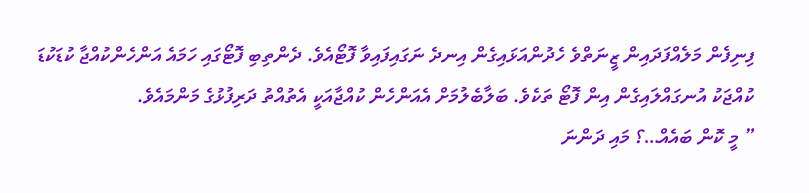ފިނިފެން މަލެއްފަދައިން ޒީނަތްވެ ހެދުންއަޅައިގެން އިނދެ ނަގައިފައިވާ ފޮޓޯއެވެ. ދެންތިބި ފޮޓޯގައި ހަމައެ އަންހެންކުއްޖާ ކުޑަކުޑަ ކުއްޖަކު އުނގައްލައިގެން އިން ފޮޓޯ ތަކެވެ. ބަލާބެލުމަށް އެއަންހެން ކުއްޖާއަކީ އެތުއްތު ދަރިފުޅުގެ މަންމައެވެ.
” މީ ކޮން ބައެއް…؟ މައި ދަންނަ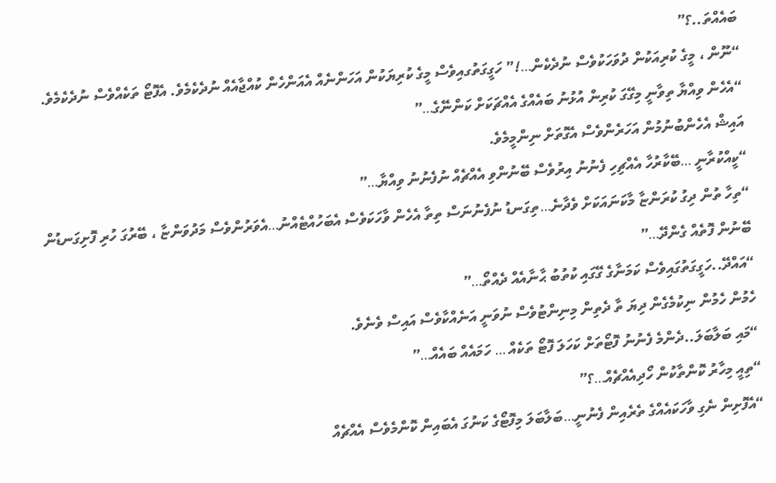ބައެއްތަ..؟”
“ނޫން ، މީގެ ކުރިއަކުން ދުވަހަކުވެސް ނުދެކެން…!” ހަގީގަތުގއިވެސް މީގެ ކުރިޔަކުން އަހަންނެއް އެއަންހެން ކުއްޖާއެއް ނުދެކެމެވެ. އެފޮޓޯ ތަކެއްވެސް ނުދެކެމެވެ.
“އެހެން ވިއްޔާ ތިވާނީ މިގޭގަ ކުރިން އުޅުނު ބައެއްގެ އެއްޗަކަށް ކަންނޭގެ…”
އައިޝް އެހެންބުނުމުން އަހަރެންވެސް އެގޮތަށް ނިންމީމެވެ.
“ކީއްކުރާނީ …ބޭކާރުހާ އެއްޗިހި ފެނުނު އިރުވެސް ބޭނުންވި އެއްޗެއް ނުފެނުނު ވިއްޔާ…”
“ތިހާ ތުން ދިގު ކުރަންޏާ މާކަނައަކަށް ވެދާނެ…ތިގަނޑު ނުފެނުނަސް ތިތާ އެހެން ވާހަކަވެސް އެބަހުއްޓެއްނު…އެވަރުންވެސް މަދުވަންޏާ ، ބޭރުގަ ހުރި ފޮށިގަނޑުން ބޭނުން ފޮތެއް ގެންދޭ…”
“އައްދޭ..ހަގީގަތުގައިވެސް ކަމަނާގެ ގޭގައި ކުތުބު ޙާނާއެއް ދެއްތޯ…”
ހެމުން ހެމުން ނިކުމެގެން ދިޔަ ތާ ދެތިން މިނިންޓުވެސް ނުވަނީ އަނެއްކާވެސް އައިސް ވެނެވެ.
“މައި ބަލާބަލަ..ދެންމެ ފެނުނު ފޮޓޯތަށް ކަހަލަ ފޮޓޯ ތަކެއް … ހަމައެއް ބައެއް…”
“ތިއީ މިހާރު ކޮންތާކުން ހޯދިއެއްޗެއް…؟”
“އެފޮށިން ނެގި ވާހަކައެއްގެ ތެރެއިން ފެނުނީ…ބަލާބަލަ މިފޮޓޯގެ ކަނުގަ އެބައިން ކޮންމެވެސް އެއްޗެއް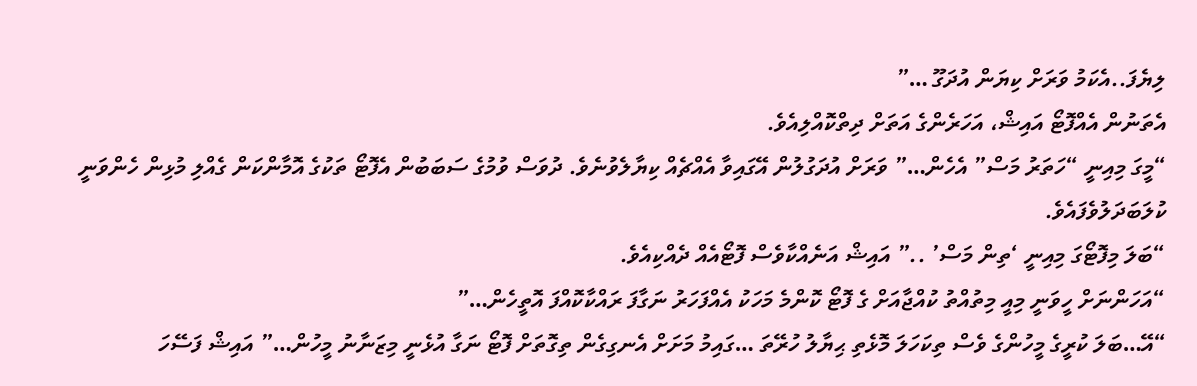ލިޔެފަ..އެކަމު ވަރަށް ކިޔަން އުދަގޫ …”
އެތަނުން އެއްފޮޓޯ އައިޝް، އަހަރެންގެ އަތަށް ދިތްކޮއްލިއެވެ.
“މީގަ މިއިނީ “ހަތަރު މަސް” އެހެން…” ވަރަށް އުދަގުލުން އޭގައިވާ އެއްޗެއް ކިޔާލެވުނެވެ. ދުވަސް ވުމުގެ ސަބަބުން އެފޮޓޯ ތަކުގެ އޮމާންކަން ގެއްލި މުޅިން ހެންވަނީ ކުލަބަދަލުވެފައެވެ.
“ބަލަ މިފޮޓޯގަ މިއިނީ ‘ތިން މަސް’ ..” އައިޝް އަނެއްކާވެސް ފޮޓޯއެއް ދެއްކިއެވެ.
“އަހަންނަށް ހީވަނީ މިއީ މިތުއްތު ކުއްޖާއަށް ގެ ފޮޓޯ ކޮންމެ މަހަކު އެއްފަހަރު ނަގާފަ ރައްކާކޮއްފަ އޮތީހެން…”
“އޭ…ބަލަ ކުރީގެ މީހުންގެ ވެސް ތިކަހަލަ މޮޅެތި ޙިޔާލު ހުރޭތަ …ގައިމު މަށަށް އެނގިގެން ތިގޮތަށް ފޮޓޯ ނަގާ އުޅެނީ މިޒަނާނު މީހުން…” އައިޝް ފަސޭހަ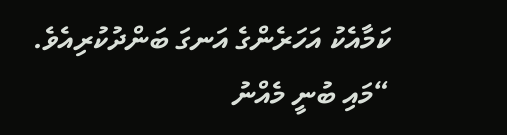ކަމާއެކު އަހަރެންގެ އަނގަ ބަންދުކުރިއެވެ.
“މައި ބުނީ މެއްނު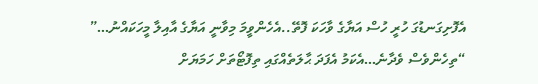އެފޮށިގަނޑުގަ ހުރީ ހުސް އަޔާގެ ވާހަކަ ފޮތޭ..އެހެންވީމަ މިވާނީ އަޔާގެ އާއިލާ މީހަކައްނު…”
“ތިހެންވެސް ވެދާނެ…އެކަމު އެފަދަ ޙާލަތެއްގައި ތިފޮޓޯތަށް ހަމަޔަށް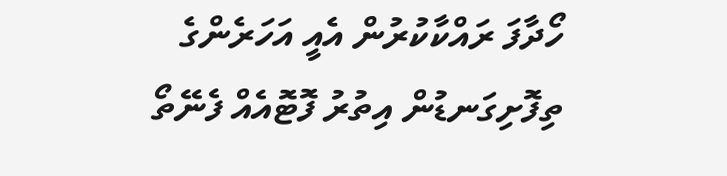ހޯދާފަ ރައްކާކުރުން އެއީ އަހަރެންގެ ތިފޮށިގަނޑުން އިތުރު ފޮޓޮއެއް ފެނޭތޯ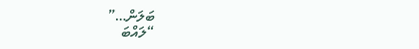ބަލަން…”
“ލައްބަ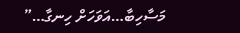މަސާހިބާ…އަވަހަށް ހިނގާ…”